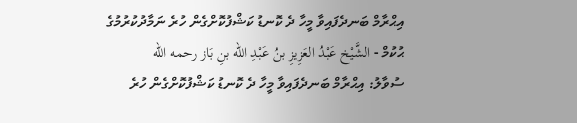އިޙްރާމް ބަނދެފައިވާ މީހާ ދެ ކޮނޑު ކަޝްފުކޮށްގެން ހުރެ ނަމާދުކުރުމުގެ ޙުކުމް - الشَّيْخ عَبْدُ العَزِيزِ بنُ عَبْدِ الله بنِ بَاز رحمه الله
ސުވާލު: އިޙްރާމް ބަނދެފައިވާ މީހާ ދެ ކޮނޑު ކަޝްފުކޮށްގެން ހުރެ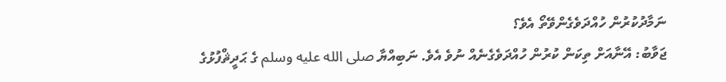ނަމާދުކުރުން ހުއްދަވެގެންވޭތޯ އެވެ؟
ޖަވާބު: އޭނާއަށް ތިކަން ކުރުން ހުއްދަވެގެނެއް ނުވެ އެވެ. ނަބިއްޔާ صلى الله عليه وسلم ގެ ޙަދީޘްފުޅުގެ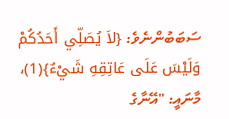ސަބަބުންނެވެ: {لاَ يُصَلِّي أَحَدُكُمْ وَلَيْسَ عَلَى عَاتِقِهِ شَيْءٌ}(1)، މާނައީ: "އޭނާގެ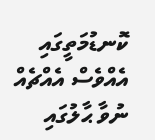ކޮނޑުމަތީގައި އެއްވެސް އެއްޗެއް ނުވާ ޙާލުގައި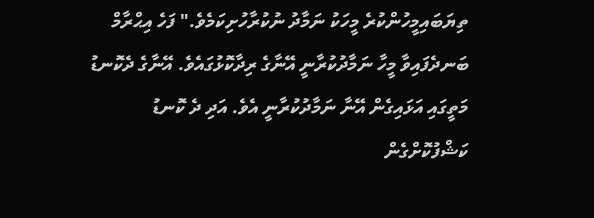ތިޔަބައިމީހުންކުރެ މީހަކު ނަމާދު ނުކުރާހުށިކަމެވެ." ފަހެ އިޙްރާމް ބަނދެފައިވާ މީހާ ނަމާދުކުރާނީ އޭނާގެ ރިދާކޮޅުގައެވެ. އޭނާގެ ދެކޮނޑު މަތީގައި އަޅައިގެން އޭނާ ނަމާދުކުރާނީ އެވެ. އަދި ދެ ކޮނޑު ކަޝްފުކޮށްގެން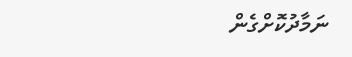ނަމާދުކޮށްގެން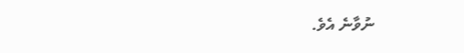ނުވާނެ އެވެ.